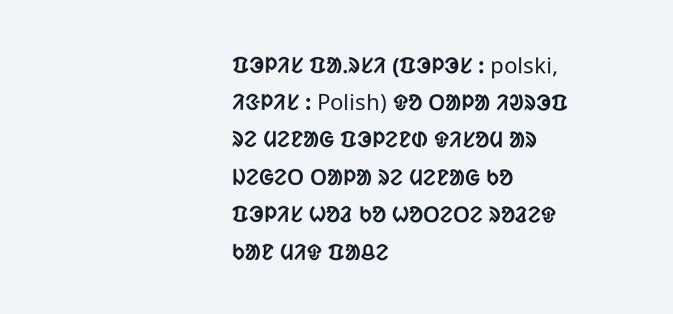ᱯᱳᱞᱤᱥ ᱯᱟᱹᱨᱥᱤ (ᱯᱳᱞᱳᱥ : polski, ᱤᱝᱞᱤᱥ : Polish) ᱫᱚ ᱛᱟᱞᱟ ᱤᱣᱨᱳᱯ ᱨᱮ ᱢᱮᱱᱟᱜ ᱯᱳᱞᱮᱱᱰ ᱫᱤᱥᱚᱢ ᱟᱨ ᱡᱮᱜᱮᱛ ᱛᱟᱞᱟ ᱨᱮ ᱢᱮᱱᱟᱜ ᱠᱚ ᱯᱳᱞᱤᱥ ᱦᱚᱲ ᱠᱚ ᱦᱚᱛᱮᱛᱮ ᱨᱚᱲᱮᱫ ᱠᱟᱱ ᱢᱤᱫ ᱯᱟᱪᱮ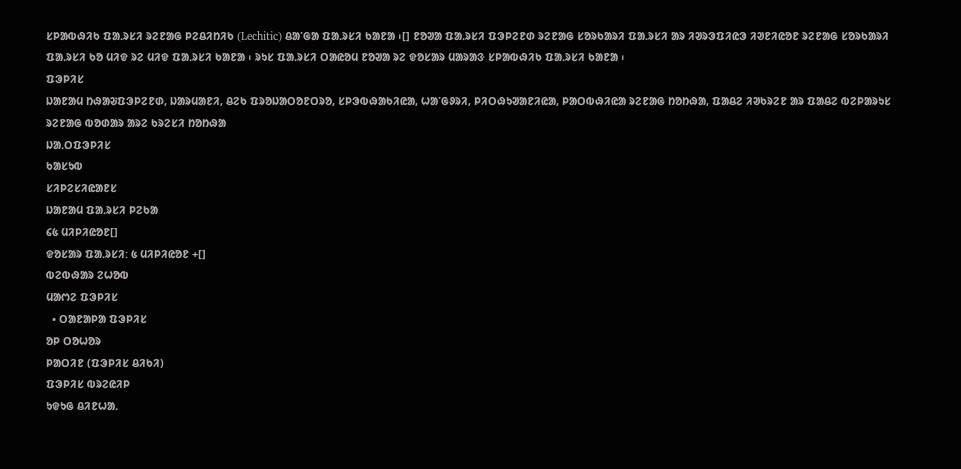ᱥᱞᱟᱵᱷᱤᱠ ᱯᱟᱹᱨᱥᱤ ᱨᱮᱱᱟᱜ ᱞᱮᱪᱤᱴᱤᱠ (Lechitic) ᱪᱟᱸᱜᱟ ᱯᱟᱹᱨᱥᱤ ᱠᱟᱱᱟ ᱾[] ᱱᱚᱣᱟ ᱯᱟᱹᱨᱥᱤ ᱯᱳᱞᱮᱱᱰ ᱨᱮᱱᱟᱜ ᱥᱚᱨᱠᱟᱨᱤ ᱯᱟᱹᱨᱥᱤ ᱟᱨ ᱤᱣᱨᱳᱯᱤᱭᱳ ᱤᱣᱱᱤᱭᱚᱱ ᱨᱮᱱᱟᱜ ᱥᱚᱨᱠᱟᱨᱤ ᱯᱟᱹᱨᱥᱤ ᱠᱚ ᱢᱤᱫ ᱨᱮ ᱢᱤᱫ ᱯᱟᱹᱨᱥᱤ ᱠᱟᱱᱟ ᱾ ᱨᱩᱥ ᱯᱟᱹᱨᱥᱤ ᱛᱟᱭᱚᱢ ᱱᱚᱣᱟ ᱨᱮ ᱫᱚᱥᱟᱨ ᱢᱟᱨᱟᱝ ᱥᱞᱟᱵᱷᱤᱠ ᱯᱟᱹᱨᱥᱤ ᱠᱟᱱᱟ ᱾
ᱯᱳᱞᱤᱥ
ᱡᱟᱱᱟᱢ ᱴᱷᱟᱶᱯᱳᱞᱮᱱᱰ, ᱡᱟᱨᱢᱟᱱᱤ, ᱪᱮᱠ ᱯᱨᱚᱡᱟᱛᱚᱱᱛᱨᱚ, ᱥᱞᱳᱵᱷᱟᱠᱤᱭᱟ, ᱦᱟᱸᱜᱽᱨᱤ, ᱞᱤᱛᱷᱩᱣᱟᱱᱤᱭᱟ, ᱞᱟᱛᱵᱷᱤᱭᱟ ᱨᱮᱱᱟᱜ ᱴᱚᱴᱷᱟ, ᱯᱟᱪᱮ ᱤᱣᱠᱨᱮᱱ ᱟᱨ ᱯᱟᱪᱮ ᱵᱮᱞᱟᱨᱩᱥ ᱨᱮᱱᱟᱜ ᱵᱚᱰᱟᱨ ᱟᱨᱮ ᱠᱨᱮᱥᱤ ᱴᱚᱴᱷᱟ
ᱡᱟᱹᱛᱯᱳᱞᱤᱥ
ᱠᱟᱥᱩᱵ
ᱥᱤᱞᱮᱥᱤᱭᱟᱱᱥ
ᱡᱟᱱᱟᱢ ᱯᱟᱹᱨᱥᱤ ᱞᱮᱠᱟ
᱔᱕ ᱢᱤᱞᱤᱭᱚᱱ[]
ᱫᱚᱥᱟᱨ ᱯᱟᱹᱨᱥᱤ: ᱕ ᱢᱤᱞᱤᱭᱚᱱ +[]
ᱵᱮᱵᱷᱟᱨ ᱮᱦᱚᱵ
ᱢᱟᱬᱮ ᱯᱳᱞᱤᱥ
  • ᱛᱟᱱᱟᱞᱟ ᱯᱳᱞᱤᱥ
ᱚᱞ ᱛᱚᱦᱚᱨ
ᱞᱟᱛᱤᱱ (ᱯᱳᱞᱤᱥ ᱪᱤᱠᱤ)
ᱯᱳᱞᱤᱥ ᱵᱨᱮᱭᱤᱞ
ᱩᱫᱩᱜ ᱪᱤᱱᱦᱟᱹ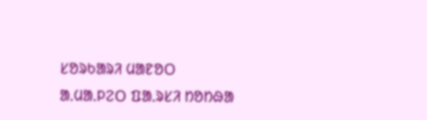ᱥᱚᱨᱠᱟᱨᱤ ᱢᱟᱱᱚᱛ
ᱟᱹᱢᱟᱹᱞᱮᱛ ᱯᱟᱹᱨᱥᱤ ᱴᱚᱴᱷᱟ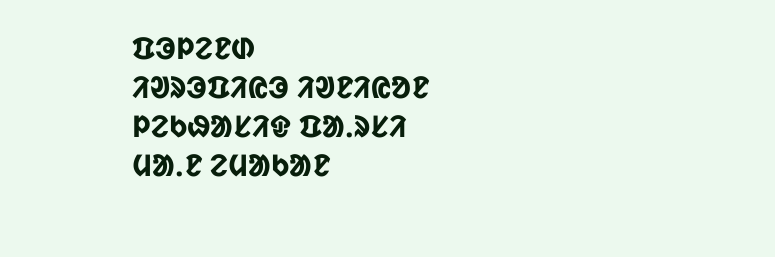ᱯᱳᱞᱮᱱᱰ
ᱤᱣᱨᱳᱯᱤᱭᱳ ᱤᱣᱱᱤᱭᱚᱱ
ᱞᱮᱠᱷᱟᱥᱤᱫ ᱯᱟᱹᱨᱥᱤ
ᱢᱟᱹᱱ ᱮᱢᱟᱠᱟᱱ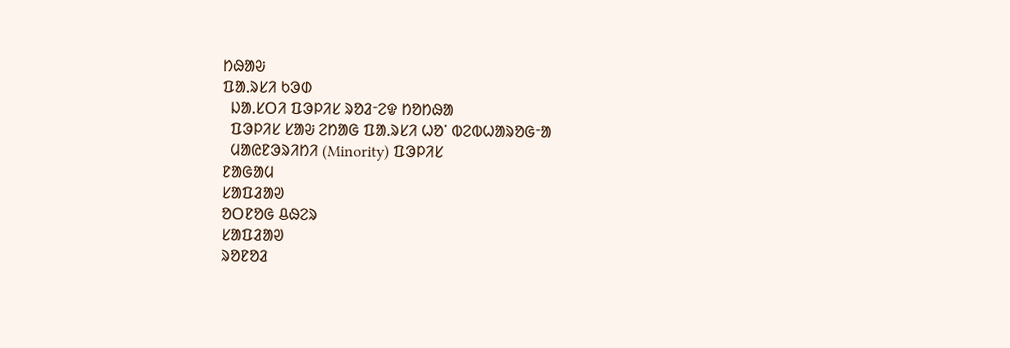ᱴᱷᱟᱶ
ᱯᱟᱹᱨᱥᱤ ᱠᱳᱰ
  ᱡᱟᱹᱥᱛᱤ ᱯᱳᱞᱤᱥ ᱨᱚᱲᱼᱮᱫ ᱴᱚᱴᱷᱟ
  ᱯᱳᱞᱤᱥ ᱥᱟᱶ ᱮᱴᱟᱜ ᱯᱟᱹᱨᱥᱤ ᱦᱚᱸ ᱵᱮᱵᱦᱟᱨᱚᱜᱼᱟ
  ᱢᱟᱭᱱᱳᱨᱤᱴᱤ (Minority) ᱯᱳᱞᱤᱥ
ᱱᱟᱜᱟᱢ
ᱥᱟᱯᱲᱟᱣ
ᱚᱛᱱᱚᱜ ᱪᱷᱮᱨ
ᱥᱟᱯᱲᱟᱣ
ᱨᱚᱱᱚᱲ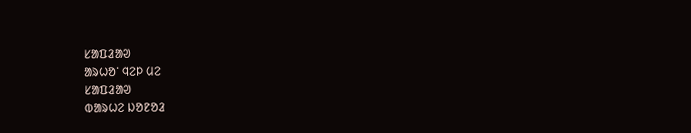ᱥᱟᱯᱲᱟᱣ
ᱟᱨᱦᱚᱸ ᱧᱮᱞ ᱢᱮ
ᱥᱟᱯᱲᱟᱣ
ᱵᱟᱨᱦᱮ ᱡᱚᱱᱚᱲ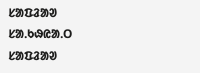ᱥᱟᱯᱲᱟᱣ
ᱥᱟᱹᱠᱷᱭᱟᱹᱛ
ᱥᱟᱯᱲᱟᱣ